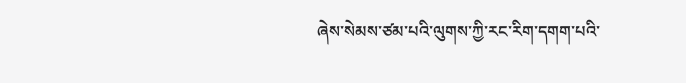ཞེས་སེམས་ཙམ་པའི་ལུགས་ཀྱི་རང་རིག་དགག་པའི་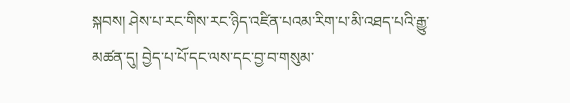སྐབས། ཤེས་པ་རང་གིས་རང་ཉིད་འཛིན་པའམ་རིག་པ་མི་འཐད་པའི་རྒྱུ་མཚན་དུ། བྱེད་པ་པོ་དང་ལས་དང་བྱ་བ་གསུམ་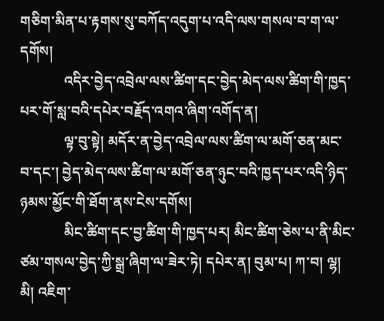གཅིག་མིན་པ་རྟགས་སུ་བཀོད་འདུག་པ་འདི་ལས་གསལ་བ་ག་ལ་དགོས།
            འདིར་བྱེད་འབྲེལ་ལས་ཚིག་དང་བྱེད་མེད་ལས་ཚིག་གི་ཁྱད་པར་གོ་སླ་བའི་དཔེར་བརྗོད་འགའ་ཞིག་འགོད་ན།
            ལྟ་བུ་སྟེ། མདོར་ན་བྱེད་འབྲེལ་ལས་ཚིག་ལ་མགོ་ཅན་མང་བ་དང་། བྱེད་མེད་ལས་ཚིག་ལ་མགོ་ཅན་ཉུང་བའི་ཁྱད་པར་འདི་ཉིད་ཉམས་མྱོང་གི་ཐོག་ནས་ངེས་དགོས།
            མིང་ཚིག་དང་བྱ་ཚིག་གི་ཁྱད་པར། མིང་ཚིག་ཅེས་པ་ནི་མིང་ཙམ་གསལ་བྱེད་ཀྱི་སྒྲ་ཞིག་ལ་ཟེར་ཏེ། དཔེར་ན། བུམ་པ། ཀ་བ། ལྷ། མི། འཇིག་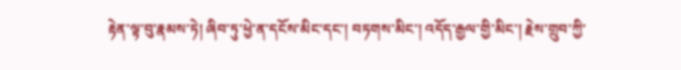རྟེན་ལྟ་བུ་རྣམས་ཏེ། ཞིབ་ཏུ་ཕྱེ་ན་དངོས་མིང་དང་། བཏགས་མིང་། འདོད་རྒྱལ་གྱི་མིང་། རྗེས་གྲུབ་ཀྱི་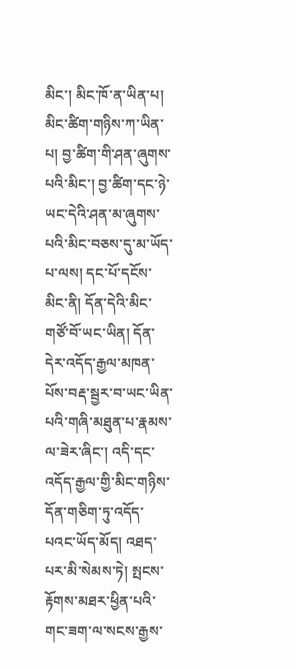མིང་། མིང་ཁོ་ན་ཡིན་པ། མིང་ཚིག་གཉིས་ཀ་ཡིན་པ། བྱ་ཚིག་གི་ཤན་ཞུགས་པའི་མིང་། བྱ་ཚིག་དང་ཉེ་ཡང་དེའི་ཤན་མ་ཞུགས་པའི་མིང་བཅས་དུ་མ་ཡོད་པ་ལས། དང་པོ་དངོས་མིང་ནི། དོན་དེའི་མིང་གཙོ་བོ་ཡང་ཡིན། དོན་དེར་འདོད་རྒྱལ་མཁན་པོས་བརྡ་སྦྱར་བ་ཡང་ཡིན་པའི་གཞི་མཐུན་པ་རྣམས་ལ་ཟེར་ཞིང་། འདི་དང་འདོད་རྒྱལ་གྱི་མིང་གཉིས་དོན་གཅིག་ཏུ་འདོད་པའང་ཡོད་མོད། འཐད་པར་མི་སེམས་ཏེ། སྤངས་རྟོགས་མཐར་ཕྱིན་པའི་གང་ཟག་ལ་སངས་རྒྱས་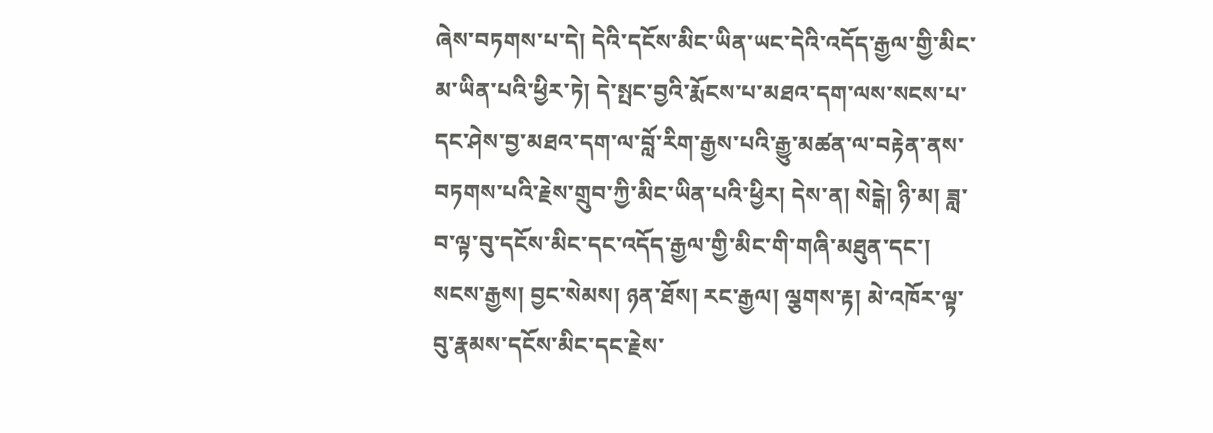ཞེས་བཏགས་པ་དེ། དེའི་དངོས་མིང་ཡིན་ཡང་དེའི་འདོད་རྒྱལ་གྱི་མིང་མ་ཡིན་པའི་ཕྱིར་ཏེ། དེ་སྤང་བྱའི་རྨོངས་པ་མཐའ་དག་ལས་སངས་པ་དང་ཤེས་བྱ་མཐའ་དག་ལ་བློ་རིག་རྒྱས་པའི་རྒྱུ་མཚན་ལ་བརྟེན་ནས་བཏགས་པའི་རྗེས་གྲུབ་ཀྱི་མིང་ཡིན་པའི་ཕྱིར། དེས་ན། སེངྒེ། ཉི་མ། ཟླ་བ་ལྟ་བུ་དངོས་མིང་དང་འདོད་རྒྱལ་གྱི་མིང་གི་གཞི་མཐུན་དང་། སངས་རྒྱས། བྱང་སེམས། ཉན་ཐོས། རང་རྒྱལ། ལྕགས་རྟ། མེ་འཁོར་ལྟ་བུ་རྣམས་དངོས་མིང་དང་རྗེས་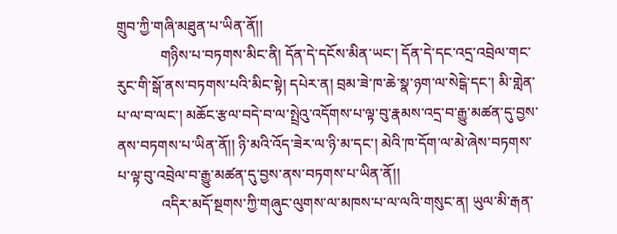གྲུབ་ཀྱི་གཞི་མཐུན་པ་ཡིན་ནོ།།
            གཉིས་པ་བཏགས་མིང་ནི། དོན་དེ་དངོས་མིན་ཡང་། དོན་དེ་དང་འདྲ་འབྲེལ་གང་རུང་གི་སྒོ་ནས་བཏགས་པའི་མིང་སྟེ། དཔེར་ན། བྲམ་ཟེ་ཁ་ཆེ་སྣ་ཉག་ལ་སེངྒེ་དང་། མི་གླེན་པ་ལ་བ་ལང་། མཆོང་རྩལ་བདེ་བ་ལ་སྤྲེའུ་འདོགས་པ་ལྟ་བུ་རྣམས་འདྲ་བ་རྒྱུ་མཚན་དུ་བྱས་ནས་བཏགས་པ་ཡིན་ནོ།། ཉི་མའི་འོད་ཟེར་ལ་ཉི་མ་དང་། མེའི་ཁ་དོག་ལ་མེ་ཞེས་བཏགས་པ་ལྟ་བུ་འབྲེལ་བ་རྒྱུ་མཚན་དུ་བྱས་ནས་བཏགས་པ་ཡིན་ནོ།།
            འདིར་མདོ་སྔགས་ཀྱི་གཞུང་ལུགས་ལ་མཁས་པ་ལ་ལའི་གསུང་ན། ཡུལ་མི་རྒན་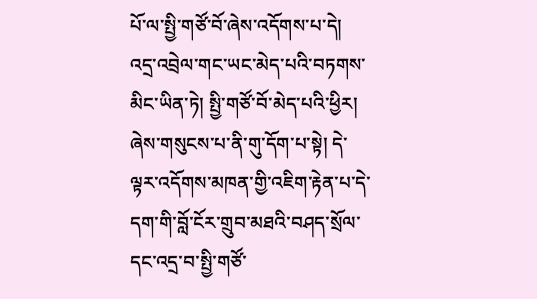པོ་ལ་སྤྱི་གཙོ་བོ་ཞེས་འདོགས་པ་དེ། འདྲ་འབྲེལ་གང་ཡང་མེད་པའི་བཏགས་མིང་ཡིན་ཏེ། སྤྱི་གཙོ་བོ་མེད་པའི་ཕྱིར། ཞེས་གསུངས་པ་ནི་གུ་དོག་པ་སྟེ། དེ་ལྟར་འདོགས་མཁན་གྱི་འཇིག་རྟེན་པ་དེ་དག་གི་བློ་ངོར་གྲུབ་མཐའི་བཤད་སྲོལ་དང་འདྲ་བ་སྤྱི་གཙོ་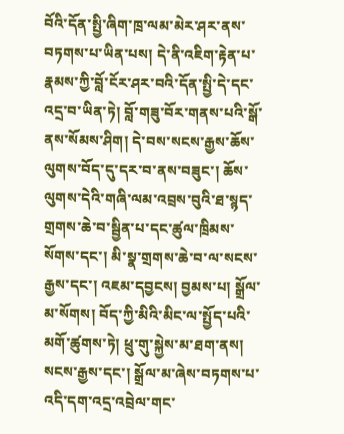བོའི་དོན་སྤྱི་ཞིག་ཁྲ་ལམ་མེར་ཤར་ནས་བཏགས་པ་ཡིན་པས། དེ་ནི་འཇིག་རྟེན་པ་རྣམས་ཀྱི་བློ་ངོར་ཤར་བའི་དོན་སྤྱི་དེ་དང་འདྲ་བ་ཡིན་ཏེ། བློ་གཟུ་བོར་གནས་པའི་སྒོ་ནས་སོམས་ཤིག། དེ་བས་སངས་རྒྱས་ཆོས་ལུགས་བོད་དུ་དར་བ་ནས་བཟུང་། ཆོས་ལུགས་དེའི་གཞི་ལམ་འབྲས་བུའི་ཐ་སྙད་གྲགས་ཆེ་བ་སྦྱིན་པ་དང་ཚུལ་ཁྲིམས་སོགས་དང་། མི་སྣ་གྲགས་ཆེ་བ་ལ་སངས་རྒྱས་དང་། འཇམ་དབྱངས། བྱམས་པ། སྒྲོལ་མ་སོགས། བོད་ཀྱི་མིའི་མིང་ལ་སྤྱོད་པའི་མགོ་ཚུགས་ཏེ། ཕྲུ་གུ་སྐྱེས་མ་ཐག་ནས། སངས་རྒྱས་དང་། སྒྲོལ་མ་ཞེས་བཏགས་པ་འདི་དག་འདྲ་འབྲེལ་གང་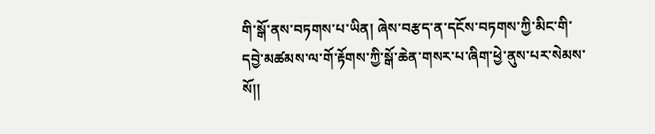གི་སྒོ་ནས་བཏགས་པ་ཡིན། ཞེས་བརྩད་ན་དངོས་བཏགས་ཀྱི་མིང་གི་དབྱེ་མཚམས་ལ་གོ་རྟོགས་ཀྱི་སྒོ་ཆེན་གསར་པ་ཞིག་ཕྱེ་ནུས་པར་སེམས་སོ།།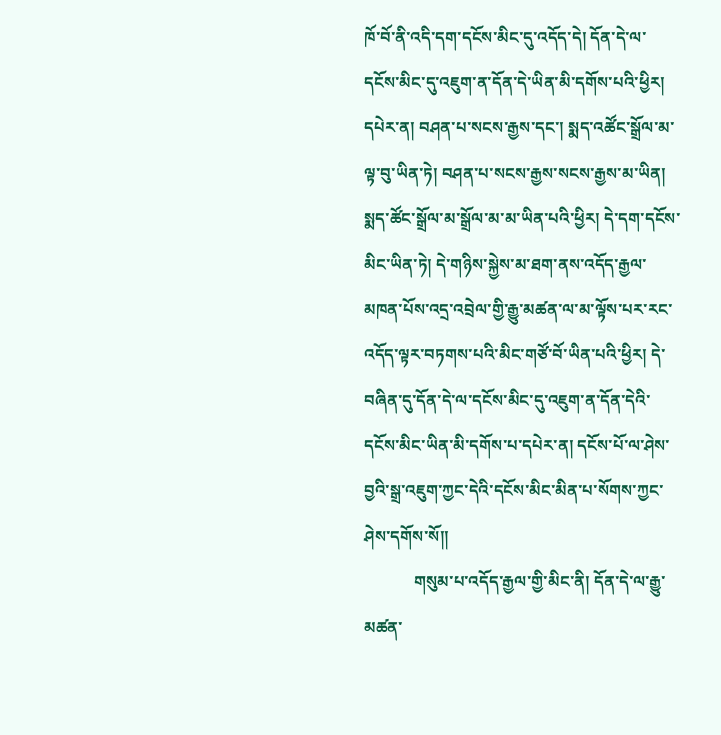ཁོ་བོ་ནི་འདི་དག་དངོས་མིང་དུ་འདོད་དེ། དོན་དེ་ལ་དངོས་མིང་དུ་འཇུག་ན་དོན་དེ་ཡིན་མི་དགོས་པའི་ཕྱིར། དཔེར་ན། བཤན་པ་སངས་རྒྱས་དང་། སྨད་འཚོང་སྒྲོལ་མ་ལྟ་བུ་ཡིན་ཏེ། བཤན་པ་སངས་རྒྱས་སངས་རྒྱས་མ་ཡིན། སྨད་ཚོང་སྒྲོལ་མ་སྒྲོལ་མ་མ་ཡིན་པའི་ཕྱིར། དེ་དག་དངོས་མིང་ཡིན་ཏེ། དེ་གཉིས་སྐྱེས་མ་ཐག་ནས་འདོད་རྒྱལ་མཁན་པོས་འདྲ་འབྲེལ་གྱི་རྒྱུ་མཚན་ལ་མ་ལྟོས་པར་རང་འདོད་ལྟར་བཏགས་པའི་མིང་གཙོ་བོ་ཡིན་པའི་ཕྱིར། དེ་བཞིན་དུ་དོན་དེ་ལ་དངོས་མིང་དུ་འཇུག་ན་དོན་དེའི་དངོས་མིང་ཡིན་མི་དགོས་པ་དཔེར་ན། དངོས་པོ་ལ་ཤེས་བྱའི་སྒྲ་འཇུག་ཀྱང་དེའི་དངོས་མིང་མིན་པ་སོགས་ཀྱང་ཤེས་དགོས་སོ།།
            གསུམ་པ་འདོད་རྒྱལ་གྱི་མིང་ནི། དོན་དེ་ལ་རྒྱུ་མཚན་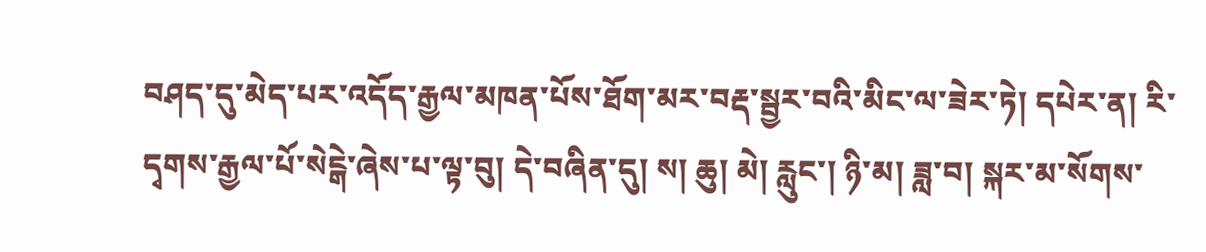བཤད་དུ་མེད་པར་འདོད་རྒྱལ་མཁན་པོས་ཐོག་མར་བརྡ་སྦྱར་བའི་མིང་ལ་ཟེར་ཏེ། དཔེར་ན། རི་དྭགས་རྒྱལ་པོ་སེངྒེ་ཞེས་པ་ལྟ་བུ། དེ་བཞིན་དུ། ས། ཆུ། མེ། རླུང་། ཉི་མ། ཟླ་བ། སྐར་མ་སོགས་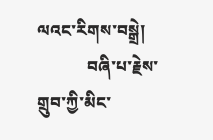ལའང་རིགས་བསྒྲེ།
            བཞི་པ་རྗེས་གྲུབ་ཀྱི་མིང་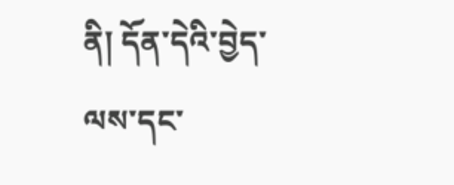ནི། དོན་དེའི་བྱེད་ལས་དང་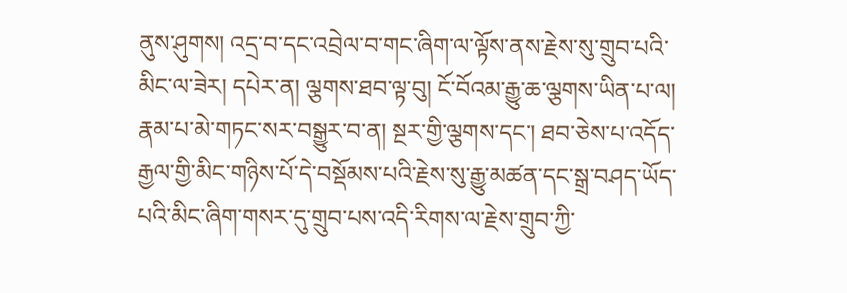ནུས་ཤུགས། འདྲ་བ་དང་འབྲེལ་བ་གང་ཞིག་ལ་ལྟོས་ནས་རྗེས་སུ་གྲུབ་པའི་མིང་ལ་ཟེར། དཔེར་ན། ལྕགས་ཐབ་ལྟ་བུ། ངོ་བོའམ་རྒྱུ་ཆ་ལྕགས་ཡིན་པ་ལ། རྣམ་པ་མེ་གཏང་སར་བསྒྱུར་བ་ན། སྔར་གྱི་ལྕགས་དང་། ཐབ་ཅེས་པ་འདོད་རྒྱལ་གྱི་མིང་གཉིས་པོ་དེ་བསྡོམས་པའི་རྗེས་སུ་རྒྱུ་མཚན་དང་སྒྲ་བཤད་ཡོད་པའི་མིང་ཞིག་གསར་དུ་གྲུབ་པས་འདི་རིགས་ལ་རྗེས་གྲུབ་ཀྱི་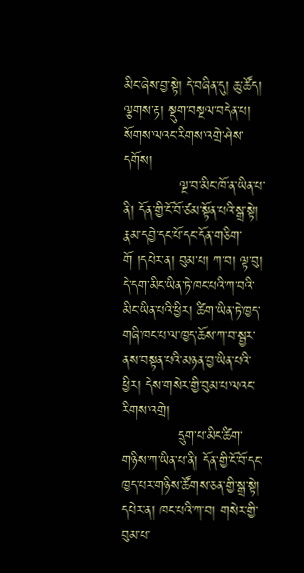མིང་ཞེས་བྱ་སྟེ། དེ་བཞིན་དུ། ཆུ་ཚོད། ལྕགས་རྟ། སྡུག་བསྔལ་བདེན་པ། སོགས་ལའང་རིགས་འགྲེ་ཤེས་དགོས།
            ལྔ་བ་མིང་ཁོ་ན་ཡིན་པ་ནི། དོན་གྱི་ངོ་བོ་ཙམ་སྟོན་པའི་སྒྲ་སྟེ། རྣམ་དབྱེ་དང་པོ་དང་དོན་གཅིག་གོ །དཔེར་ན། བུམ་པ། ཀ་བ། ལྟ་བུ། དེ་དག་མིང་ཡིན་ཏེ་ཁང་པའི་ཀ་བའི་མིང་ཡིན་པའི་ཕྱིར། ཚིག་ཡིན་ཏེ་ཁྱད་གཞི་ཁང་པ་ལ་ཁྱད་ཆོས་ཀ་བ་སྦྱར་ནས་བསྟན་པའི་མཉན་བྱ་ཡིན་པའི་ཕྱིར། དེས་གསེར་གྱི་བུམ་པ་ལའང་རིགས་འགྲེ།
            དྲུག་པ་མིང་ཚིག་གཉིས་ཀ་ཡིན་པ་ནི། དོན་གྱི་ངོ་བོ་དང་ཁྱད་པར་གཉིས་ཚོགས་ཅན་གྱི་སྒྲ་སྟེ། དཔེར་ན། ཁང་པའི་ཀ་བ། གསེར་གྱི་བུམ་པ་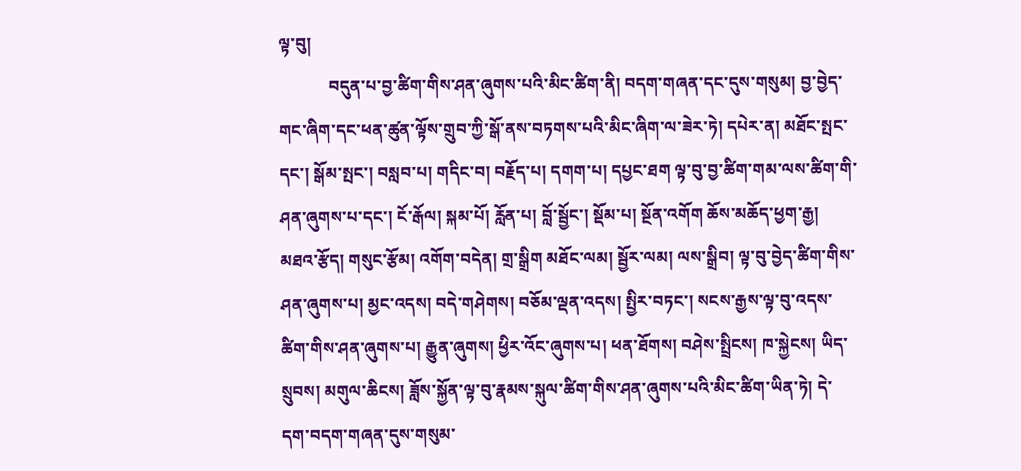ལྟ་བུ།
            བདུན་པ་བྱ་ཚིག་གིས་ཤན་ཞུགས་པའི་མིང་ཚིག་ནི། བདག་གཞན་དང་དུས་གསུམ། བྱ་བྱེད་གང་ཞིག་དང་ཕན་ཚུན་ལྟོས་གྲུབ་ཀྱི་སྒོ་ནས་བཏགས་པའི་མིང་ཞིག་ལ་ཟེར་ཏེ། དཔེར་ན། མཐོང་སྤང་དང་། སྒོམ་སྤང་། བསླབ་པ། གདིང་བ། བརྗོད་པ། དགག་པ། དཔྱང་ཐག ལྟ་བུ་བྱ་ཚིག་གམ་ལས་ཚིག་གི་ཤན་ཞུགས་པ་དང་། ངོ་རྒོལ། སྐམ་པོ། རློན་པ། བློ་སྦྱོང་། སྡོམ་པ། སྔོན་འགོག ཆོས་མཆོད་ཕྱག་རྒྱ། མཐའ་རྩོད། གསུང་རྩོམ། འགོག་བདེན། གྲ་སྒྲིག མཐོང་ལམ། སྦྱོར་ལམ། ལས་སྒྲིབ། ལྟ་བུ་བྱེད་ཚིག་གིས་ཤན་ཞུགས་པ། མྱང་འདས། བདེ་གཤེགས། བཅོམ་ལྡན་འདས། སྤྱིར་བཏང་། སངས་རྒྱས་ལྟ་བུ་འདས་ཚིག་གིས་ཤན་ཞུགས་པ། རྒྱུན་ཞུགས། ཕྱིར་འོང་ཞུགས་པ། ཕན་ཐོགས། བཤེས་སྤྲིངས། ཁ་སྐྱེངས། ཡིད་སྲུབས། མགུལ་ཆིངས། ཟློས་སྐྱོན་ལྟ་བུ་རྣམས་སྐུལ་ཚིག་གིས་ཤན་ཞུགས་པའི་མིང་ཚིག་ཡིན་ཏེ། དེ་དག་བདག་གཞན་དུས་གསུམ་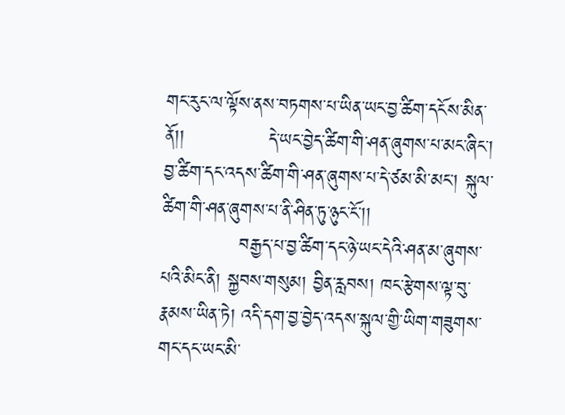གང་རུང་ལ་ལྟོས་ནས་བཏགས་པ་ཡིན་ཡང་བྱ་ཚིག་དངོས་མིན་ནོ།།             དེ་ཡང་བྱེད་ཚིག་གི་ཤན་ཞུགས་པ་མང་ཞིང་། བྱ་ཚིག་དང་འདས་ཚིག་གི་ཤན་ཞུགས་པ་དེ་ཙམ་མི་མང་། སྐུལ་ཚིག་གི་ཤན་ཞུགས་པ་ནི་ཤིན་ཏུ་ཉུང་ངོ་།།
            བརྒྱད་པ་བྱ་ཚིག་དང་ཉེ་ཡང་དེའི་ཤན་མ་ཞུགས་པའི་མིང་ནི། སྐྱབས་གསུམ། བྱིན་རླབས། ཁང་རྩེགས་ལྟ་བུ་རྣམས་ཡིན་ཏེ། འདི་དག་བྱ་བྱེད་འདས་སྐུལ་གྱི་ཡིག་གཟུགས་གང་དང་ཡང་མི་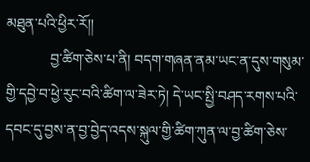མཐུན་པའི་ཕྱིར་རོ།།
            བྱ་ཚིག་ཅེས་པ་ནི། བདག་གཞན་ནམ་ཡང་ན་དུས་གསུམ་གྱི་དབྱེ་བ་ཕྱེ་རུང་བའི་ཚིག་ལ་ཟེར་ཏེ། དེ་ཡང་སྤྱི་བཤད་རགས་པའི་དབང་དུ་བྱས་ན་བྱ་བྱེད་འདས་སྐུལ་གྱི་ཚིག་ཀུན་ལ་བྱ་ཚིག་ཅེས་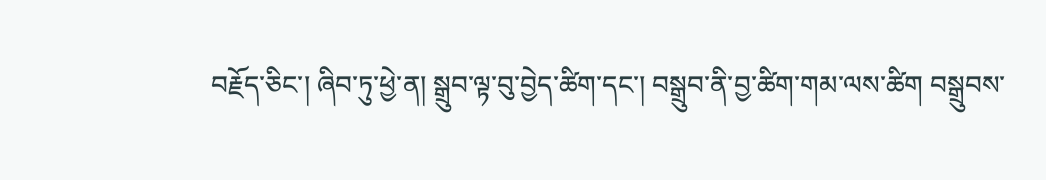བརྗོད་ཅིང་། ཞིབ་ཏུ་ཕྱེ་ན། སྒྲུབ་ལྟ་བུ་བྱེད་ཚིག་དང་། བསྒྲུབ་ནི་བྱ་ཚིག་གམ་ལས་ཚིག བསྒྲུབས་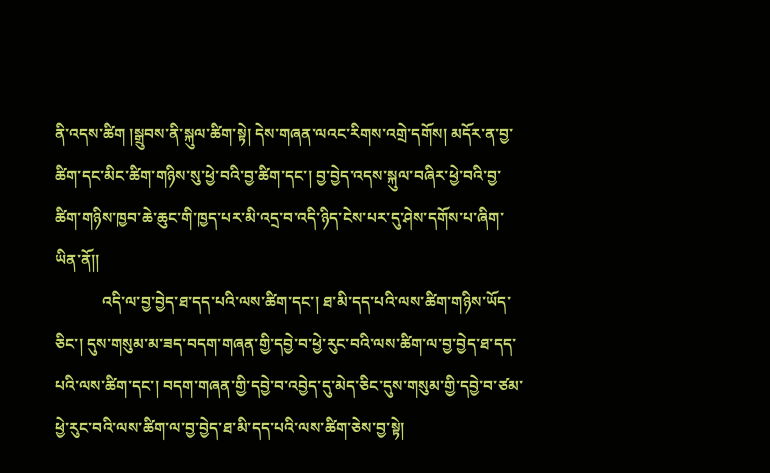ནི་འདས་ཚིག །སྒྲུབས་ནི་སྐུལ་ཚིག་སྟེ། དེས་གཞན་ལའང་རིགས་འགྲེ་དགོས། མདོར་ན་བྱ་ཚིག་དང་མིང་ཚིག་གཉིས་སུ་ཕྱེ་བའི་བྱ་ཚིག་དང་། བྱ་བྱེད་འདས་སྐུལ་བཞིར་ཕྱེ་བའི་བྱ་ཚིག་གཉིས་ཁྱབ་ཆེ་ཆུང་གི་ཁྱད་པར་མི་འདྲ་བ་འདི་ཉིད་ངེས་པར་དུ་ཤེས་དགོས་པ་ཞིག་ཡིན་ནོ།།
            འདི་ལ་བྱ་བྱེད་ཐ་དད་པའི་ལས་ཚིག་དང་། ཐ་མི་དད་པའི་ལས་ཚིག་གཉིས་ཡོད་ཅིང་། དུས་གསུམ་མ་ཟད་བདག་གཞན་གྱི་དབྱེ་བ་ཕྱེ་རུང་བའི་ལས་ཚིག་ལ་བྱ་བྱེད་ཐ་དད་པའི་ལས་ཚིག་དང་། བདག་གཞན་གྱི་དབྱེ་བ་འབྱེད་དུ་མེད་ཅིང་དུས་གསུམ་གྱི་དབྱེ་བ་ཙམ་ཕྱེ་རུང་བའི་ལས་ཚིག་ལ་བྱ་བྱེད་ཐ་མི་དད་པའི་ལས་ཚིག་ཅེས་བྱ་སྟེ།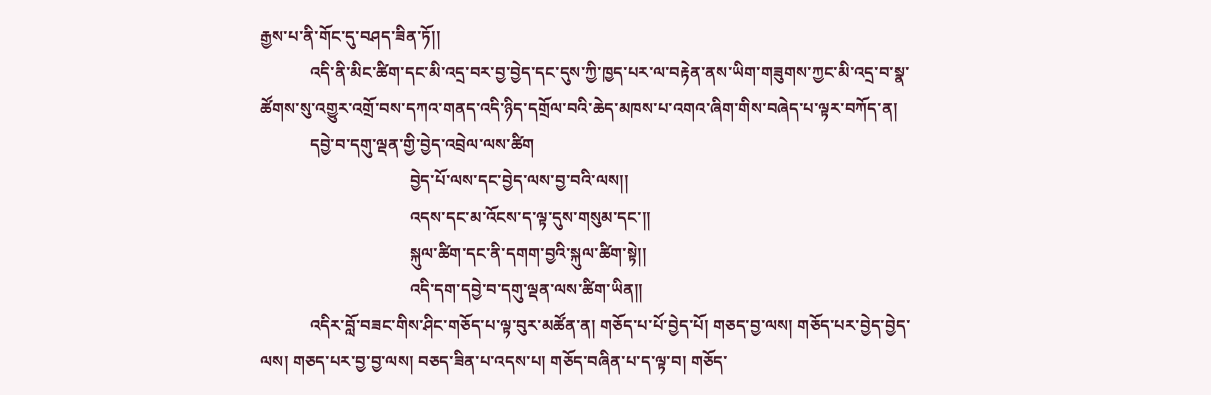རྒྱས་པ་ནི་གོང་དུ་བཤད་ཟིན་ཏོ།།
            འདི་ནི་མིང་ཚིག་དང་མི་འདྲ་བར་བྱ་བྱེད་དང་དུས་ཀྱི་ཁྱད་པར་ལ་བརྟེན་ནས་ཡིག་གཟུགས་ཀྱང་མི་འདྲ་བ་སྣ་ཚོགས་སུ་འགྱུར་འགྲོ་བས་དཀའ་གནད་འདི་ཉིད་དགྲོལ་བའི་ཆེད་མཁས་པ་འགའ་ཞིག་གིས་བཞེད་པ་ལྟར་བཀོད་ན།
            དབྱེ་བ་དགུ་ལྡན་གྱི་བྱེད་འབྲེལ་ལས་ཚིག
                                    བྱེད་པོ་ལས་དང་བྱེད་ལས་བྱ་བའི་ལས།།
                                    འདས་དང་མ་འོངས་ད་ལྟ་དུས་གསུམ་དང་།།
                                    སྐུལ་ཚིག་དང་ནི་དགག་བྱའི་སྐུལ་ཚིག་སྟེ།།
                                    འདི་དག་དབྱེ་བ་དགུ་ལྡན་ལས་ཚིག་ཡིན།།
            འདིར་བློ་བཟང་གིས་ཤིང་གཅོད་པ་ལྟ་བུར་མཚོན་ན། གཅོད་པ་པོ་བྱེད་པོ། གཅད་བྱ་ལས། གཅོད་པར་བྱེད་བྱེད་ལས། གཅད་པར་བྱ་བྱ་ལས། བཅད་ཟིན་པ་འདས་པ། གཅོད་བཞིན་པ་ད་ལྟ་བ། གཅོད་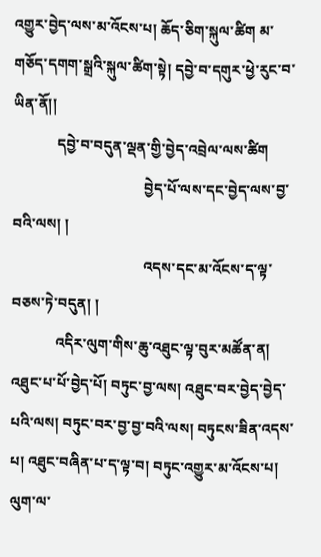འགྱུར་བྱེད་ལས་མ་འོངས་པ། ཆོད་ཅིག་སྐུལ་ཚིག མ་གཅོད་དགག་སྒྲའི་སྐུལ་ཚིག་སྟེ། དབྱེ་བ་དགུར་ཕྱེ་རུང་བ་ཡིན་ནོ།།
            དབྱེ་བ་བདུན་ལྡན་གྱི་བྱེད་འབྲེལ་ལས་ཚིག
                                    བྱེད་པོ་ལས་དང་བྱེད་ལས་བྱ་བའི་ལས། །
                                    འདས་དང་མ་འོངས་ད་ལྟ་བཅས་ཏེ་བདུན། །
            འདིར་ལུག་གིས་ཆུ་འཐུང་ལྟ་བུར་མཚོན་ན། འཐུང་པ་པོ་བྱེད་པོ། བཏུང་བྱ་ལས། འཐུང་བར་བྱེད་བྱེད་པའི་ལས། བཏུང་བར་བྱ་བྱ་བའི་ལས། བཏུངས་ཟིན་འདས་པ། འཐུང་བཞིན་པ་ད་ལྟ་བ། བཏུང་འགྱུར་མ་འོངས་པ། ལུག་ལ་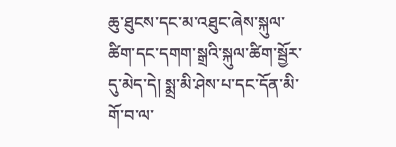ཆུ་ཐུངས་དང་མ་འཐུང་ཞེས་སྐུལ་ཚིག་དང་དགག་སྒྲའི་སྐུལ་ཚིག་སྦྱོར་དུ་མེད་དེ། སྨྲ་མི་ཤེས་པ་དང་དོན་མི་གོ་བ་ལ་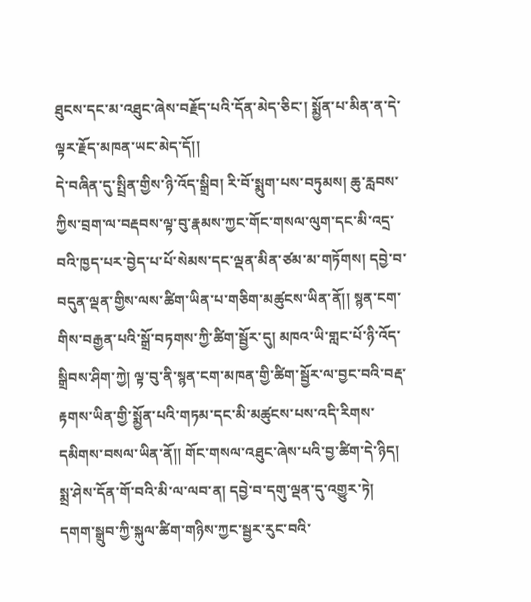ཐུངས་དང་མ་འཐུང་ཞེས་བརྗོད་པའི་དོན་མེད་ཅིང་། སྨྱོན་པ་མིན་ན་དེ་ལྟར་རྗོད་མཁན་ཡང་མེད་དོ།།
དེ་བཞིན་དུ་སྤྲིན་གྱིས་ཉི་འོད་སྒྲིབ། རི་བོ་སྨུག་པས་བཏུམས། ཆུ་རླབས་ཀྱིས་བྲག་ལ་བརྡབས་ལྟ་བུ་རྣམས་ཀྱང་གོང་གསལ་ལུག་དང་མི་འདྲ་བའི་ཁྱད་པར་བྱེད་པ་པོ་སེམས་དང་ལྡན་མིན་ཙམ་མ་གཏོགས། དབྱེ་བ་བདུན་ལྡན་གྱིས་ལས་ཚིག་ཡིན་པ་གཅིག་མཚུངས་ཡིན་ནོ།། སྙན་ངག་གིས་བརྒྱན་པའི་སྒྲོ་བཏགས་ཀྱི་ཚིག་སྦྱོར་དུ། མཁའ་ཡི་གླང་པོ་ཉི་འོད་སྒྲིབས་ཤིག་ཀྱེ། ལྟ་བུ་ནི་སྙན་ངག་མཁན་གྱི་ཚིག་སྦྱོར་ལ་བྱང་བའི་བརྡ་རྟགས་ཡིན་གྱི་སྨྱོན་པའི་གཏམ་དང་མི་མཚུངས་པས་འདི་རིགས་དམིགས་བསལ་ཡིན་ནོ།། གོང་གསལ་འཐུང་ཞེས་པའི་བྱ་ཚིག་དེ་ཉིད། སྨྲ་ཤེས་དོན་གོ་བའི་མི་ལ་ལབ་ན། དབྱེ་བ་དགུ་ལྡན་དུ་འགྱུར་ཏེ། དགག་སྒྲུབ་ཀྱི་སྐུལ་ཚིག་གཉིས་ཀྱང་སྦྱར་རུང་བའི་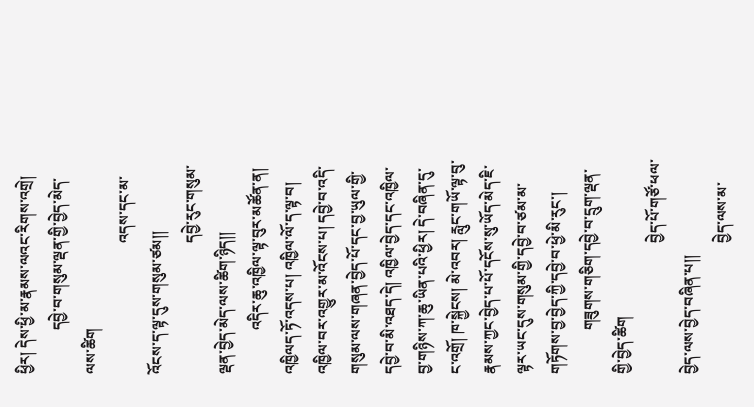ཕྱིར། དེས་ཕྱི་མ་རྣམས་ལའང་རིགས་འགྲེ།
            དབྱེ་བ་གསུམ་ལྡན་གྱི་བྱེད་མེད་ལས་ཚིག
                                    འདས་དང་མ་འོངས་ད་ལྟ་དུས་གསུམ་ཙམ།།
                                    དབྱེ་རུང་གསུམ་ལྡན་བྱེད་མེད་ལས་ཚིག་ཉིད།།
            འདིར་ཆུ་འཁྱིལ་ལྟ་བུར་མཚོན་ན། འཁྱིལད་ཏོ་འདས་པ། འཁྱིལ་ལོ་ད་ལྟ་བ། འཁྱིལ་བར་འགྱུར་མ་འོངས་པ། དབྱེ་བ་འདི་གསུམ་ལས་གཞན་བྱེད་པོ་དང་བྱ་ཡུལ་གྱི་དབྱེ་བ་མི་འཐད་དེ། འཁྱིལ་བྱེད་དང་འཁྱིལ་བྱ་གཉིས་ཀ་ཆུ་ཡིན་པའི་ཕྱིར། དེ་བཞིན་དུ་ང་འགྲོ། ཁ་སྐྱེངས། མེ་འབར། རླུང་གཡོ་ལྟ་བུ་རྣམས་ཀྱང་བྱེད་པ་པོ་དངོས་སུ་ཡོད་མེད་ཇི་ལྟར་ཡང་དུས་གསུམ་གྱི་དབྱེ་བ་ཙམ་མ་གཏོགས་བྱ་བྱེད་ཀྱི་དབྱེ་བ་ཕྱེ་མི་རུང་།
            གཟུགས་གཅིག་དབྱེ་བ་དྲུག་ལྡན་གྱི་བྱེད་ཚིག
                                    བྱེད་པོ་གཙོ་ཕལ་བྱེད་ལས་བྱེད་བཞིན་པ།།
                                    བྱེད་ལས་མ་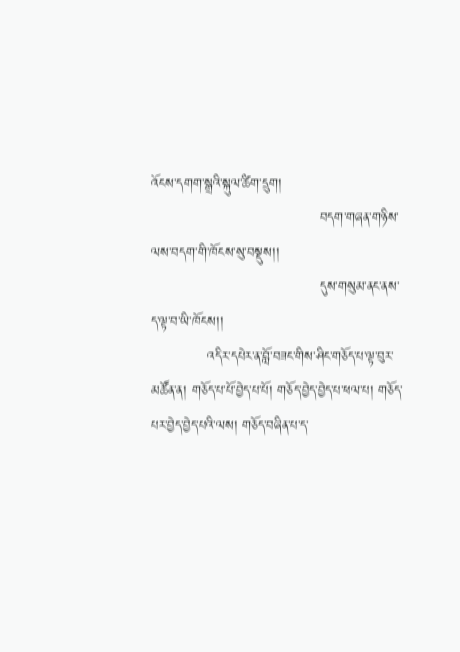འོངས་དགག་སྒྲའི་སྐུལ་ཚིག་དྲུག།
                                    བདག་གཞན་གཉིས་ལས་བདག་གི་ཁོངས་སུ་བསྡུས།།
                                    དུས་གསུམ་ནང་ནས་ད་ལྟ་བ་ཡི་ཁོངས།།
            འདིར་དཔེར་ན་བློ་བཟང་གིས་ཤིང་གཅོད་པ་ལྟ་བུར་མཚོན་ན། གཅོད་པ་པོ་བྱེད་པ་པོ། གཅོད་བྱེད་བྱེད་པ་ཕལ་པ། གཅོད་པར་བྱེད་བྱེད་པའི་ལས། གཅོད་བཞིན་པ་ད་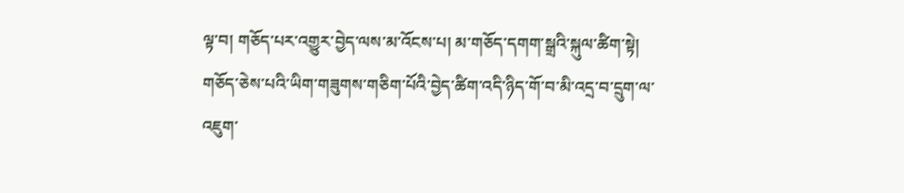ལྟ་བ། གཅོད་པར་འགྱུར་བྱེད་ལས་མ་འོངས་པ། མ་གཅོད་དགག་སྒྲའི་སྐུལ་ཚིག་སྟེ། གཅོད་ཅེས་པའི་ཡིག་གཟུགས་གཅིག་པོའི་བྱེད་ཚིག་འདི་ཉིད་གོ་བ་མི་འདྲ་བ་དྲུག་ལ་འཇུག་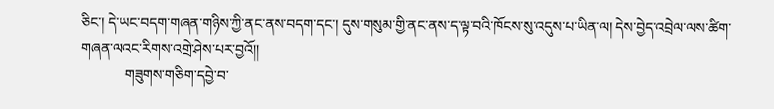ཅིང་། དེ་ཡང་བདག་གཞན་གཉིས་ཀྱི་ནང་ནས་བདག་དང་། དུས་གསུམ་གྱི་ནང་ནས་ད་ལྟ་བའི་ཁོངས་སུ་འདུས་པ་ཡིན་ལ། དེས་བྱེད་འབྲེལ་ལས་ཚིག་གཞན་ལའང་རིགས་འགྲེ་ཤེས་པར་བྱའོ།།
            གཟུགས་གཅིག་དབྱེ་བ་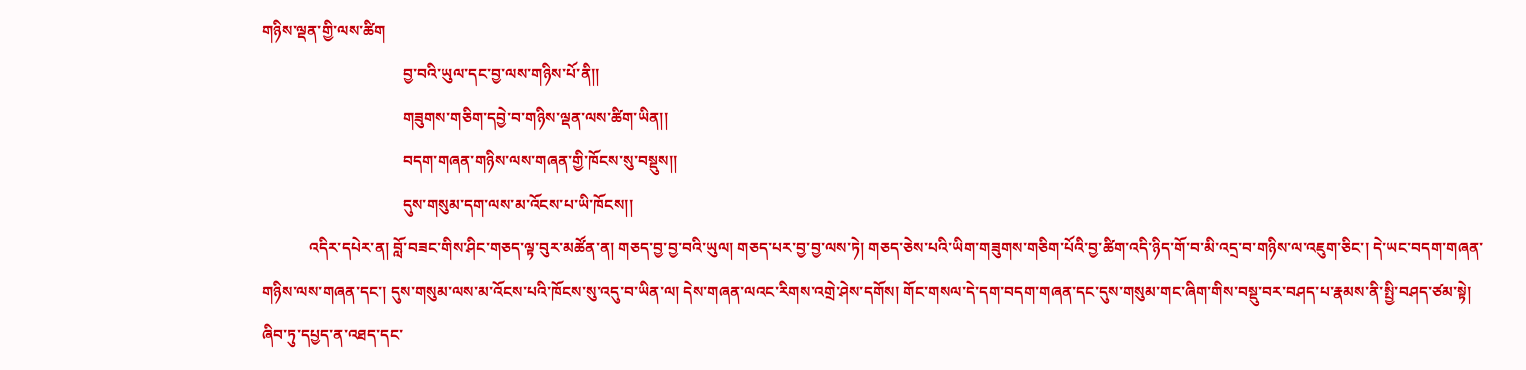གཉིས་ལྡན་གྱི་ལས་ཚིག
                                    བྱ་བའི་ཡུལ་དང་བྱ་ལས་གཉིས་པོ་ནི།།
                                    གཟུགས་གཅིག་དབྱེ་བ་གཉིས་ལྡན་ལས་ཚིག་ཡིན།།
                                    བདག་གཞན་གཉིས་ལས་གཞན་གྱི་ཁོངས་སུ་བསྡུས།།
                                    དུས་གསུམ་དག་ལས་མ་འོངས་པ་ཡི་ཁོངས།།
            འདིར་དཔེར་ན། བློ་བཟང་གིས་ཤིང་གཅད་ལྟ་བུར་མཚོན་ན། གཅད་བྱ་བྱ་བའི་ཡུལ། གཅད་པར་བྱ་བྱ་ལས་ཏེ། གཅད་ཅེས་པའི་ཡིག་གཟུགས་གཅིག་པོའི་བྱ་ཚིག་འདི་ཉིད་གོ་བ་མི་འདྲ་བ་གཉིས་ལ་འཇུག་ཅིང་། དེ་ཡང་བདག་གཞན་གཉིས་ལས་གཞན་དང་། དུས་གསུམ་ལས་མ་འོངས་པའི་ཁོངས་སུ་འདུ་བ་ཡིན་ལ། དེས་གཞན་ལའང་རིགས་འགྲེ་ཤེས་དགོས། གོང་གསལ་དེ་དག་བདག་གཞན་དང་དུས་གསུམ་གང་ཞིག་གིས་བསྡུ་བར་བཤད་པ་རྣམས་ནི་སྤྱི་བཤད་ཙམ་སྟེ། ཞིབ་ཏུ་དཔྱད་ན་འཐད་དང་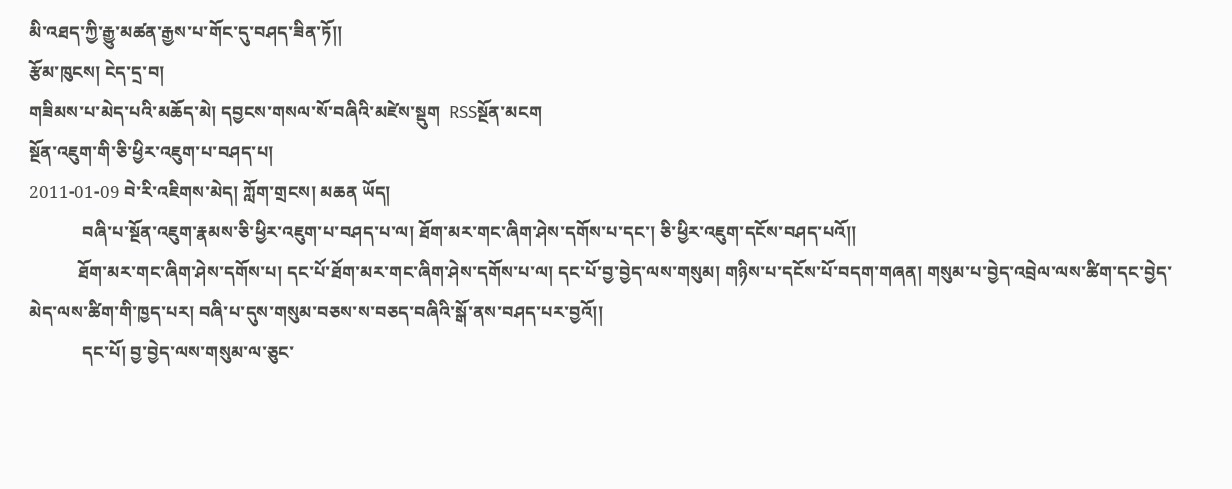མི་འཐད་ཀྱི་རྒྱུ་མཚན་རྒྱས་པ་གོང་དུ་བཤད་ཟིན་ཏོ།།
རྩོམ་ཁུངས། ངེད་དྲ་བ།
གཟིམས་པ་མེད་པའི་མཆོད་མེ། དབྱངས་གསལ་སོ་བཞིའི་མཛེས་སྡུག  RSSསྔོན་མངག
སྔོན་འཇུག་གི་ཅི་ཕྱིར་འཇུག་པ་བཤད་པ།
2011-01-09 བེ་རི་འཇིགས་མེད། ཀློག་གྲངས། མཆན ཡོད།
            བཞི་པ་སྔོན་འཇུག་རྣམས་ཅི་ཕྱིར་འཇུག་པ་བཤད་པ་ལ། ཐོག་མར་གང་ཞིག་ཤེས་དགོས་པ་དང་། ཅི་ཕྱིར་འཇུག་དངོས་བཤད་པའོ།།
           ཐོག་མར་གང་ཞིག་ཤེས་དགོས་པ། དང་པོ་ཐོག་མར་གང་ཞིག་ཤེས་དགོས་པ་ལ། དང་པོ་བྱ་བྱེད་ལས་གསུམ། གཉིས་པ་དངོས་པོ་བདག་གཞན། གསུམ་པ་བྱེད་འབྲེལ་ལས་ཚིག་དང་བྱེད་མེད་ལས་ཚིག་གི་ཁྱད་པར། བཞི་པ་དུས་གསུམ་བཅས་ས་བཅད་བཞིའི་སྒོ་ནས་བཤད་པར་བྱའོ།།
            དང་པོ། བྱ་བྱེད་ལས་གསུམ་ལ་ཅུང་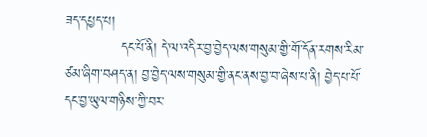ཟད་དཔྱད་པ།
            དང་པོ་ནི། དེ་ལ་འདིར་བྱ་བྱེད་ལས་གསུམ་གྱི་གོ་དོན་རགས་རིམ་ཙམ་ཞིག་བཤད་ན། བྱ་བྱེད་ལས་གསུམ་གྱི་ནང་ནས་བྱ་བ་ཞེས་པ་ནི། བྱེད་པ་པོ་དང་བྱ་ཡུལ་གཉིས་ཀྱི་བར་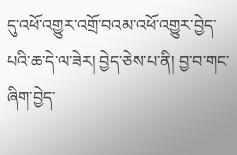དུ་འཕོ་འགྱུར་འགྲོ་བའམ་འཕོ་འགྱུར་བྱེད་པའི་ཆ་དེ་ལ་ཟེར། བྱེད་ཅེས་པ་ནི། བྱ་བ་གང་ཞིག་བྱེད་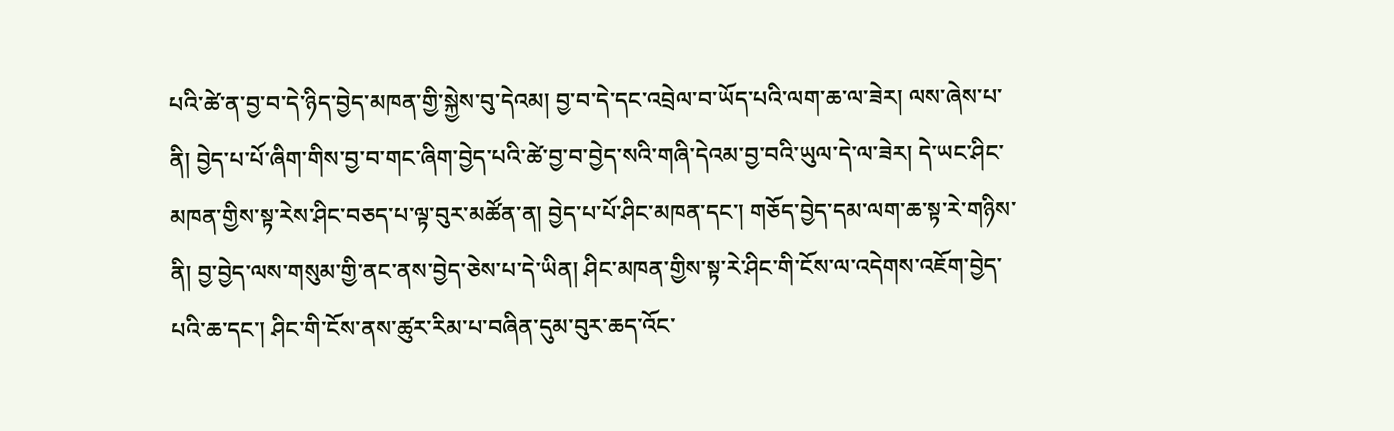པའི་ཚེ་ན་བྱ་བ་དེ་ཉིད་བྱེད་མཁན་གྱི་སྐྱེས་བུ་དེའམ། བྱ་བ་དེ་དང་འབྲེལ་བ་ཡོད་པའི་ལག་ཆ་ལ་ཟེར། ལས་ཞེས་པ་ནི། བྱེད་པ་པོ་ཞིག་གིས་བྱ་བ་གང་ཞིག་བྱེད་པའི་ཚེ་བྱ་བ་བྱེད་སའི་གཞི་དེའམ་བྱ་བའི་ཡུལ་དེ་ལ་ཟེར། དེ་ཡང་ཤིང་མཁན་གྱིས་སྟ་རེས་ཤིང་བཅད་པ་ལྟ་བུར་མཚོན་ན། བྱེད་པ་པོ་ཤིང་མཁན་དང་། གཅོད་བྱེད་དམ་ལག་ཆ་སྟ་རེ་གཉིས་ནི། བྱ་བྱེད་ལས་གསུམ་གྱི་ནང་ནས་བྱེད་ཅེས་པ་དེ་ཡིན། ཤིང་མཁན་གྱིས་སྟ་རེ་ཤིང་གི་ངོས་ལ་འདེགས་འཇོག་བྱེད་པའི་ཆ་དང་། ཤིང་གི་ངོས་ནས་ཚུར་རིམ་པ་བཞིན་དུམ་བུར་ཆད་འོང་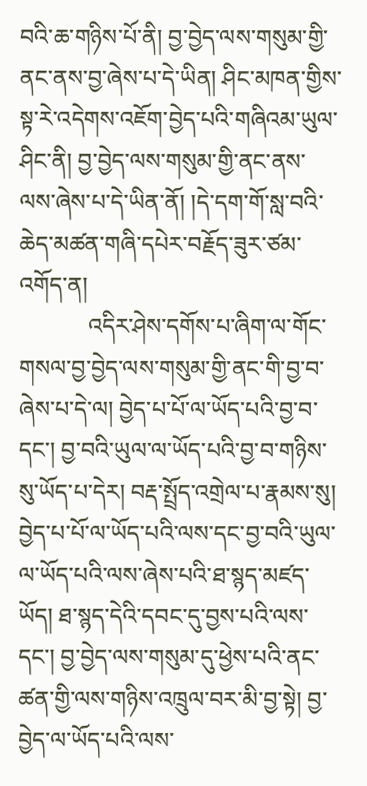བའི་ཆ་གཉིས་པོ་ནི། བྱ་བྱེད་ལས་གསུམ་གྱི་ནང་ནས་བྱ་ཞེས་པ་དེ་ཡིན། ཤིང་མཁན་གྱིས་སྟ་རེ་འདེགས་འཇོག་བྱེད་པའི་གཞིའམ་ཡུལ་ཤིང་ནི། བྱ་བྱེད་ལས་གསུམ་གྱི་ནང་ནས་ལས་ཞེས་པ་དེ་ཡིན་ནོ། །དེ་དག་གོ་སླ་བའི་ཆེད་མཚན་གཞི་དཔེར་བརྗོད་ཟུར་ཙམ་འགོད་ན།
            འདིར་ཤེས་དགོས་པ་ཞིག་ལ་གོང་གསལ་བྱ་བྱེད་ལས་གསུམ་གྱི་ནང་གི་བྱ་བ་ཞེས་པ་དེ་ལ། བྱེད་པ་པོ་ལ་ཡོད་པའི་བྱ་བ་དང་། བྱ་བའི་ཡུལ་ལ་ཡོད་པའི་བྱ་བ་གཉིས་སུ་ཡོད་པ་དེར། བརྡ་སྤྲོད་འགྲེལ་པ་རྣམས་སུ། བྱེད་པ་པོ་ལ་ཡོད་པའི་ལས་དང་བྱ་བའི་ཡུལ་ལ་ཡོད་པའི་ལས་ཞེས་པའི་ཐ་སྙད་མཛད་ཡོད། ཐ་སྙད་དེའི་དབང་དུ་བྱས་པའི་ལས་དང་། བྱ་བྱེད་ལས་གསུམ་དུ་ཕྱེས་པའི་ནང་ཚན་གྱི་ལས་གཉིས་འཁྲུལ་བར་མི་བྱ་སྟེ། བྱ་བྱེད་ལ་ཡོད་པའི་ལས་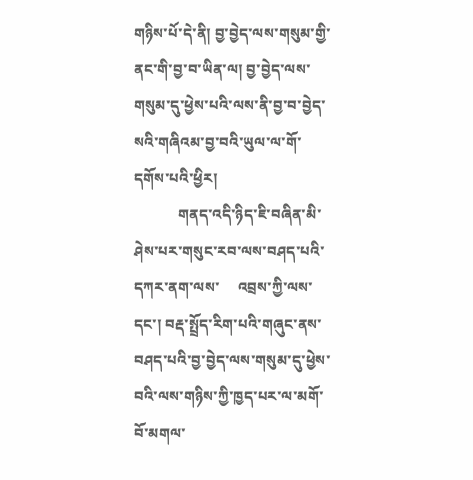གཉིས་པོ་དེ་ནི། བྱ་བྱེད་ལས་གསུམ་གྱི་ནང་གི་བྱ་བ་ཡིན་ལ། བྱ་བྱེད་ལས་གསུམ་དུ་ཕྱེས་པའི་ལས་ནི་བྱ་བ་བྱེད་སའི་གཞིའམ་བྱ་བའི་ཡུལ་ལ་གོ་དགོས་པའི་ཕྱིར།
            གནད་འདི་ཉིད་ཇི་བཞིན་མི་ཤེས་པར་གསུང་རབ་ལས་བཤད་པའི་དཀར་ནག་ལས་     འབྲས་ཀྱི་ལས་དང་། བརྡ་སྤྲོད་རིག་པའི་གཞུང་ནས་བཤད་པའི་བྱ་བྱེད་ལས་གསུམ་དུ་ཕྱེས་བའི་ལས་གཉིས་ཀྱི་ཁྱད་པར་ལ་མགོ་བོ་མགལ་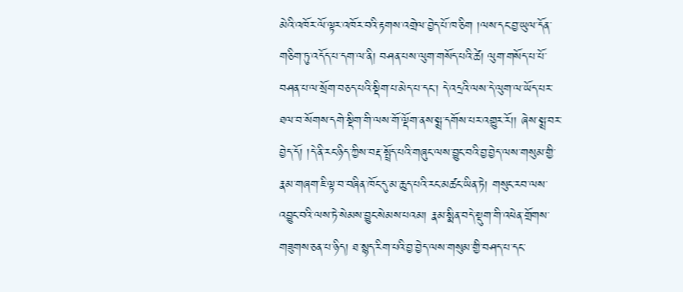མེའི་འཁོར་ལོ་ལྟར་འཁོར་བའི་རྟགས་འགྲེལ་བྱེད་པོ་ཁ་ཅིག །ལས་དང་བྱ་ཡུལ་དོན་གཅིག་ཏུ་འདོད་པ་དག་ལ་ནི། བཤན་པས་ལུག་གསོད་པའི་ཚེ། ལུག་གསོད་པ་པོ་བཤན་པ་ལ་སྲོག་བཅད་པའི་སྡིག་པ་མེད་པ་དང་། དེ་འདྲའི་ལས་དེ་ལུག་ལ་ཡོད་པར་ཐལ་བ་སོགས་དགེ་སྡིག་གི་ལས་གོ་ལྡོག་ནས་སྨྲ་དགོས་པར་འགྱུར་རོ།། ཞེས་སྨྲ་བར་བྱེད་དོ། །དེ་ནི་རང་ཉིད་ཀྱིས་བརྡ་སྤྲོད་པའི་གཞུང་ལས་བྱུང་བའི་བྱ་བྱེད་ལས་གསུམ་གྱི་རྣམ་གཞག་ཇི་ལྟ་བ་བཞིན་ཁོང་དུ་མ་ཆུད་པའི་རང་མཚང་ཡིན་ཏེ། གསུང་རབ་ལས་འབྱུང་བའི་ལས་ཏེ་སེམས་བྱུང་སེམས་པའམ། རྣམ་སྨིན་བདེ་སྡུག་གི་འཕེན་གྲོགས་གཟུགས་ཅན་པ་ཉིད། ཐ་སྙད་རིག་པའི་བྱ་བྱེད་ལས་གསུམ་གྱི་བཤད་པ་དང་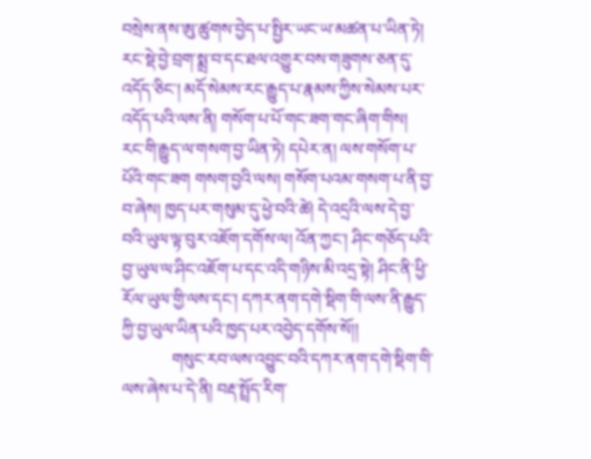བསྲེས་ནས་ཨུ་ཚུགས་བྱེད་པ་སྤྱིར་ཡང་ཡ་མཚན་པ་ཡིན་ཏེ། རང་སྡེ་བྱེ་བྲག་སྨྲ་བ་དང་ཐལ་འགྱུར་བས་གཟུགས་ཅན་དུ་འདོད་ཅིང་། མདོ་སེམས་རང་རྒྱུད་པ་རྣམས་ཀྱིས་སེམས་པར་འདོད་པའི་ལས་ནི། གསོག་པ་པོ་གང་ཟག་གང་ཞིག་གིས། རང་གི་རྒྱུད་ལ་གསག་བྱ་ཡིན་ཏེ། དཔེར་ན། ལས་གསོག་པ་པོའི་གང་ཟག གསག་བྱའི་ལས། གསོག་པའམ་གསག་པ་ནི་བྱ་བ་ཞེས། ཁྱད་པར་གསུམ་དུ་ཕྱེ་བའི་ཚེ། དེ་འདྲའི་ལས་དེ་བྱ་བའི་ཡུལ་ལྟ་བུར་འཇོག་དགོས་ལ། འོན་ཀྱང་། ཤིང་གཅོད་པའི་བྱ་ཡུལ་ལ་ཤིང་འཇོག་པ་དང་འདི་གཉིས་མི་འདྲ་སྟེ། ཤིང་ནི་ཕྱི་རོལ་ཡུལ་གྱི་ལས་དང་། དཀར་ནག་དགེ་སྡིག་གི་ལས་ནི་རྒྱུད་ཀྱི་བྱ་ཡུལ་ཡིན་པའི་ཁྱད་པར་འབྱེད་དགོས་སོ།།
            གསུང་རབ་ལས་འབྱུང་བའི་དཀར་ནག་དགེ་སྡིག་གི་ལས་ཞེས་པ་དེ་ནི། བརྡ་སྤྲོད་རིག་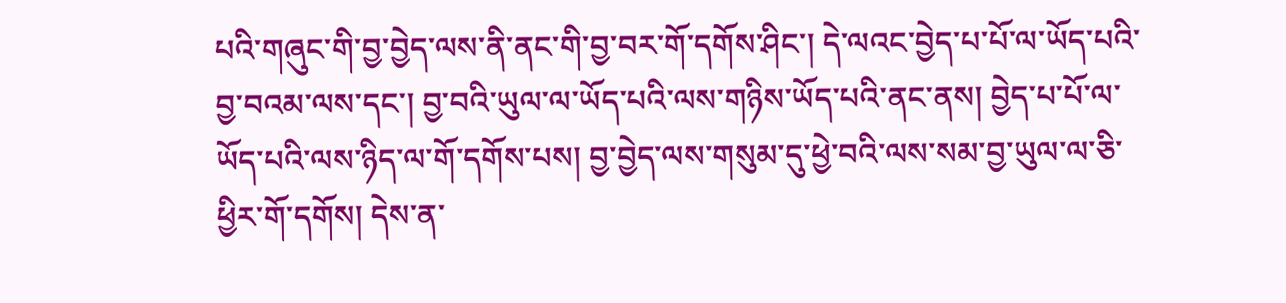པའི་གཞུང་གི་བྱ་བྱེད་ལས་ནི་ནང་གི་བྱ་བར་གོ་དགོས་ཤིང་། དེ་ལའང་བྱེད་པ་པོ་ལ་ཡོད་པའི་བྱ་བའམ་ལས་དང་། བྱ་བའི་ཡུལ་ལ་ཡོད་པའི་ལས་གཉིས་ཡོད་པའི་ནང་ནས། བྱེད་པ་པོ་ལ་ཡོད་པའི་ལས་ཉིད་ལ་གོ་དགོས་པས། བྱ་བྱེད་ལས་གསུམ་དུ་ཕྱེ་བའི་ལས་སམ་བྱ་ཡུལ་ལ་ཅི་ཕྱིར་གོ་དགོས། དེས་ན་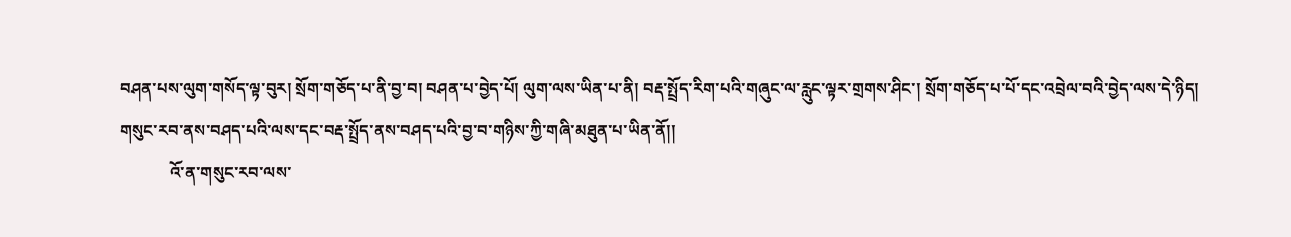བཤན་པས་ལུག་གསོད་ལྟ་བུར། སྲོག་གཅོད་པ་ནི་བྱ་བ། བཤན་པ་བྱེད་པོ། ལུག་ལས་ཡིན་པ་ནི། བརྡ་སྤྲོད་རིག་པའི་གཞུང་ལ་རླུང་ལྟར་གྲགས་ཤིང་། སྲོག་གཅོད་པ་པོ་དང་འབྲེལ་བའི་བྱེད་ལས་དེ་ཉིད། གསུང་རབ་ནས་བཤད་པའི་ལས་དང་བརྡ་སྤྲོད་ནས་བཤད་པའི་བྱ་བ་གཉིས་ཀྱི་གཞི་མཐུན་པ་ཡིན་ནོ།།
            འོ་ན་གསུང་རབ་ལས་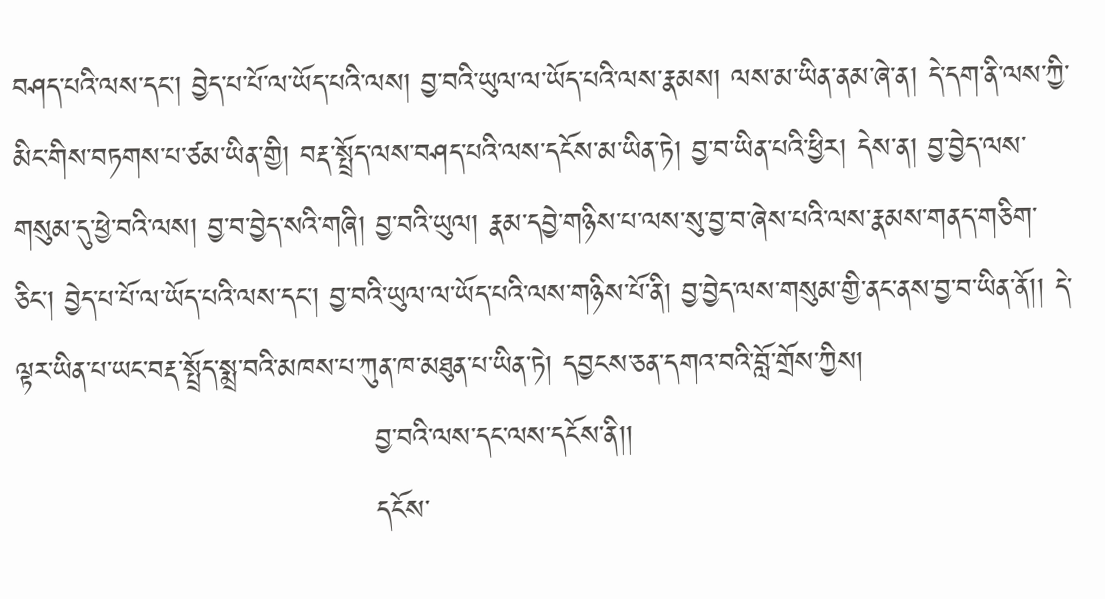བཤད་པའི་ལས་དང་། བྱེད་པ་པོ་ལ་ཡོད་པའི་ལས། བྱ་བའི་ཡུལ་ལ་ཡོད་པའི་ལས་རྣམས། ལས་མ་ཡིན་ནམ་ཞེ་ན། དེ་དག་ནི་ལས་ཀྱི་མིང་གིས་བཏགས་པ་ཙམ་ཡིན་གྱི། བརྡ་སྤྲོད་ལས་བཤད་པའི་ལས་དངོས་མ་ཡིན་ཏེ། བྱ་བ་ཡིན་པའི་ཕྱིར། དེས་ན། བྱ་བྱེད་ལས་གསུམ་དུ་ཕྱེ་བའི་ལས། བྱ་བ་བྱེད་སའི་གཞི། བྱ་བའི་ཡུལ། རྣམ་དབྱེ་གཉིས་པ་ལས་སུ་བྱ་བ་ཞེས་པའི་ལས་རྣམས་གནད་གཅིག་ཅིང་། བྱེད་པ་པོ་ལ་ཡོད་པའི་ལས་དང་། བྱ་བའི་ཡུལ་ལ་ཡོད་པའི་ལས་གཉིས་པོ་ནི། བྱ་བྱེད་ལས་གསུམ་གྱི་ནང་ནས་བྱ་བ་ཡིན་ནོ།། དེ་ལྟར་ཡིན་པ་ཡང་བརྡ་སྤྲོད་སྨྲ་བའི་མཁས་པ་ཀུན་ཁ་མཐུན་པ་ཡིན་ཏེ། དབྱངས་ཅན་དགའ་བའི་བློ་གྲོས་ཀྱིས།
                                    བྱ་བའི་ལས་དང་ལས་དངོས་ནི།།
                                    དངོས་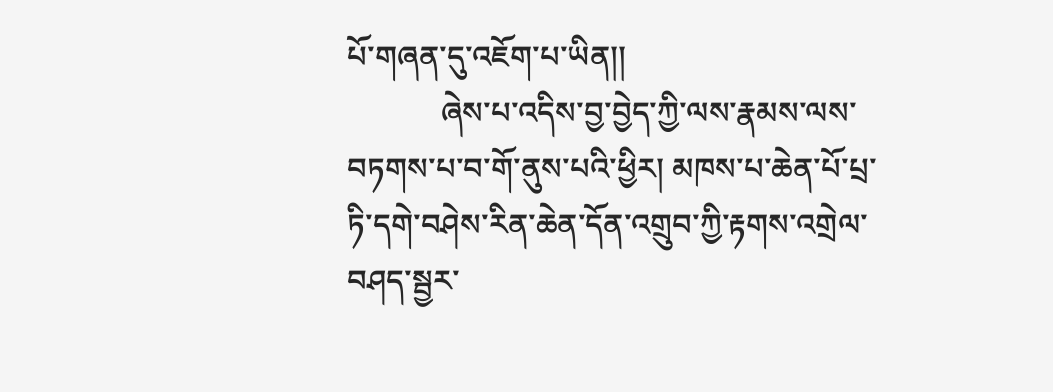པོ་གཞན་དུ་འཇོག་པ་ཡིན།།
            ཞེས་པ་འདིས་བྱ་བྱེད་ཀྱི་ལས་རྣམས་ལས་བཏགས་པ་བ་གོ་ནུས་པའི་ཕྱིར། མཁས་པ་ཆེན་པོ་པྲ་ཏི་དགེ་བཤེས་རིན་ཆེན་དོན་འགྲུབ་ཀྱི་རྟགས་འགྲེལ་བཤད་སྦྱར་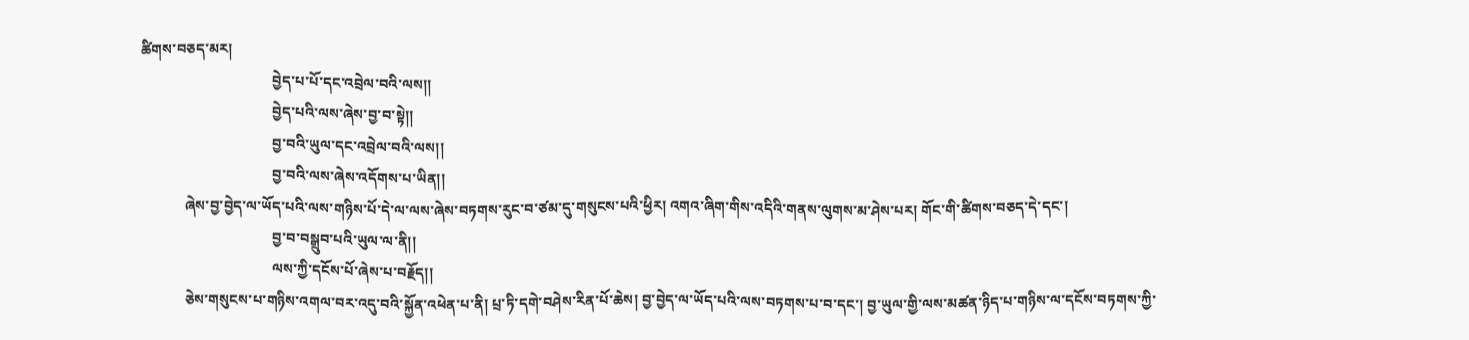ཚིགས་བཅད་མར།
                                    བྱེད་པ་པོ་དང་འབྲེལ་བའི་ལས།།
                                    བྱེད་པའི་ལས་ཞེས་བྱ་བ་སྟེ།།
                                    བྱ་བའི་ཡུལ་དང་འབྲེལ་བའི་ལས།།
                                    བྱ་བའི་ལས་ཞེས་འདོགས་པ་ཡིན།།
            ཞེས་བྱ་བྱེད་ལ་ཡོད་པའི་ལས་གཉིས་པོ་དེ་ལ་ལས་ཞེས་བཏགས་རུང་བ་ཙམ་དུ་གསུངས་པའི་ཕྱིར། འགའ་ཞིག་གིས་འདིའི་གནས་ལུགས་མ་ཤེས་པར། གོང་གི་ཚིགས་བཅད་དེ་དང་།
                                    བྱ་བ་བསྒྲུབ་པའི་ཡུལ་ལ་ནི།།
                                    ལས་ཀྱི་དངོས་པོ་ཞེས་པ་བརྗོད།།
            ཅེས་གསུངས་པ་གཉིས་འགལ་བར་འདུ་བའི་སྐྱོན་འཕེན་པ་ནི། པྲ་ཏི་དགེ་བཤེས་རིན་པོ་ཆེས། བྱ་བྱེད་ལ་ཡོད་པའི་ལས་བཏགས་པ་བ་དང་། བྱ་ཡུལ་གྱི་ལས་མཚན་ཉིད་པ་གཉིས་ལ་དངོས་བཏགས་ཀྱི་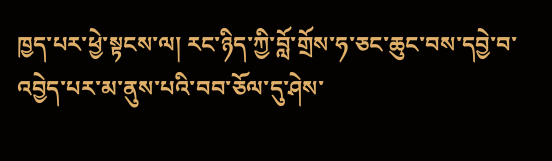ཁྱད་པར་ཕྱེ་སྟངས་ལ། རང་ཉིད་ཀྱི་བློ་གྲོས་ཧ་ཅང་ཆུང་བས་དབྱེ་བ་འབྱེད་པར་མ་ནུས་པའི་བབ་ཅོལ་དུ་ཤེས་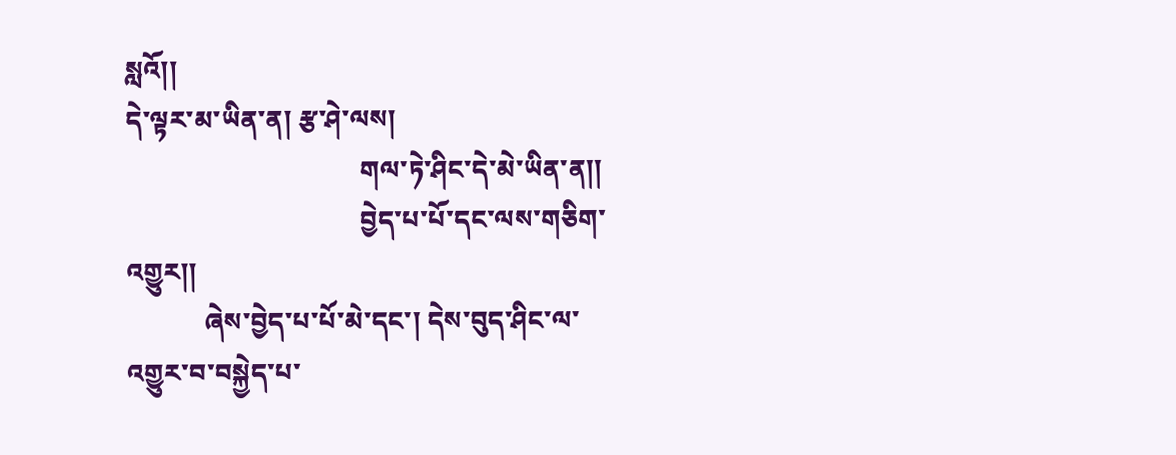སླའོ།།
དེ་ལྟར་མ་ཡིན་ན། རྩ་ཤེ་ལས།
                                    གལ་ཏེ་ཤིང་དེ་མེ་ཡིན་ན།།
                                    བྱེད་པ་པོ་དང་ལས་གཅིག་འགྱུར།།
            ཞེས་བྱེད་པ་པོ་མེ་དང་། དེས་བུད་ཤིང་ལ་འགྱུར་བ་བསྐྱེད་པ་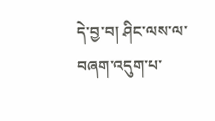དེ་བྱ་བ། ཤིང་ལས་ལ་བཞག་འདུག་པ་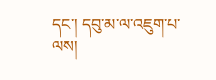དང་། དབུ་མ་ལ་འཇུག་པ་ལས།